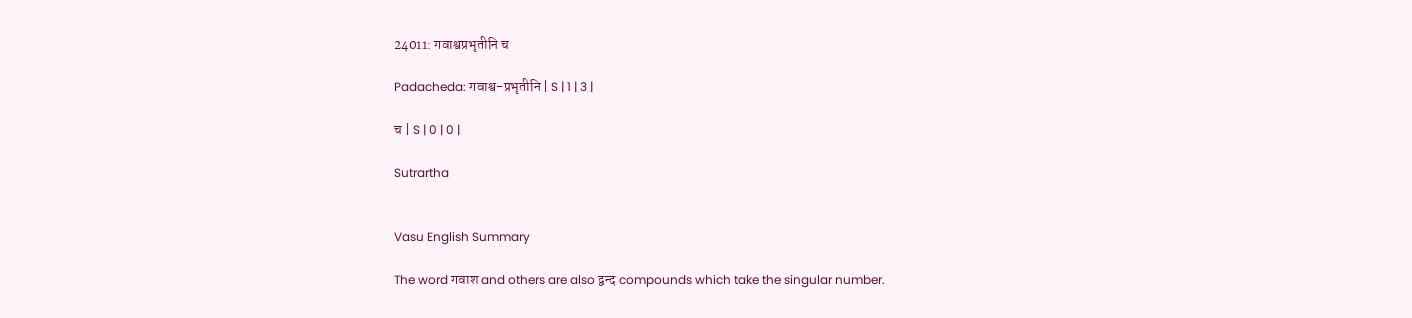24011: गवाश्वप्रभृतीनि च

Padacheda: गवाश्व-प्रभृतीनि | S | 1 | 3 |

च | S | 0 | 0 |

Sutrartha


Vasu English Summary

The word गवाश and others are also द्वन्द compounds which take the singular number.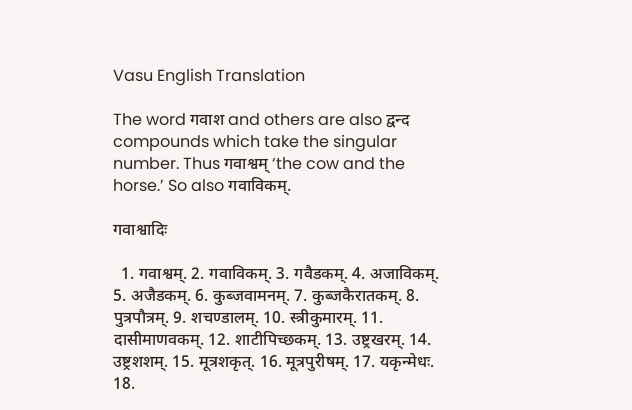Vasu English Translation

The word गवाश and others are also द्वन्द compounds which take the singular number. Thus गवाश्वम् ‘the cow and the horse.’ So also गवाविकम्.

गवाश्वादिः

  1. गवाश्वम्. 2. गवाविकम्. 3. गवैडकम्. 4. अजाविकम्. 5. अजैडकम्. 6. कुब्जवामनम्. 7. कुब्जकैरातकम्. 8. पुत्रपौत्रम्. 9. शचण्डालम्. 10. स्त्रीकुमारम्. 11. दासीमाणवकम्. 12. शाटीपिच्छकम्. 13. उष्ट्रखरम्. 14. उष्ट्रशशम्. 15. मूत्रशकृत्. 16. मूत्रपुरीषम्. 17. यकृन्मेधः. 18.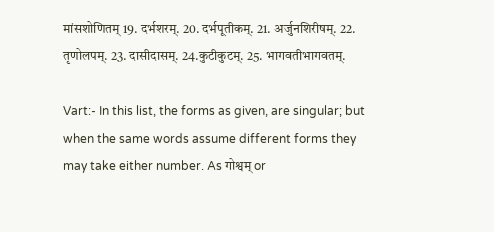मांसशोणितम् 19. दर्भशरम्. 20. दर्भपूतीकम्. 21. अर्जुनशिरीषम्. 22. तृणोलपम्. 23. दासीदासम्. 24.कुटीकुटम्. 25. भागवतीभागवतम्.

Vart:- In this list, the forms as given, are singular; but when the same words assume different forms they may take either number. As गोश्वम् or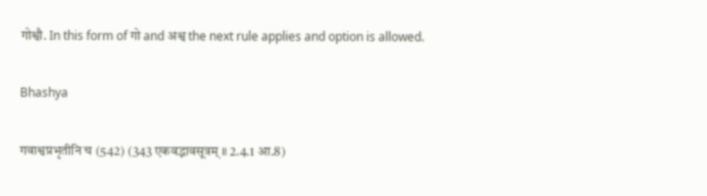गोश्वौ. In this form of गो and अश्व the next rule applies and option is allowed.

Bhashya

गवाश्वप्रभृतीनि च (542) (343 एकवद्भावसूत्रम् ॥ 2.4.1 आ.8)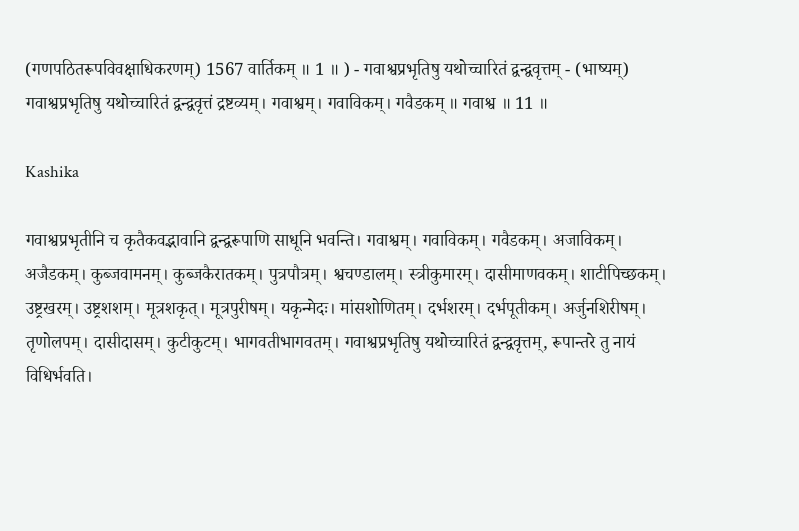(गणपठितरूपविवक्षाधिकरणम्) 1567 वार्तिकम् ॥ 1 ॥ ) - गवाश्वप्रभृतिषु यथोच्चारितं द्वन्द्ववृत्तम् - (भाष्यम्) गवाश्वप्रभृतिषु यथोच्चारितं द्वन्द्ववृत्तं द्रष्टव्यम्। गवाश्वम्। गवाविकम्। गवैडकम् ॥ गवाश्व ॥ 11 ॥

Kashika

गवाश्वप्रभृतीनि च कृतैकवद्भावानि द्वन्द्वरूपाणि साधूनि भवन्ति। गवाश्वम्। गवाविकम्। गवैडकम्। अजाविकम्। अजैडकम्। कुब्जवामनम्। कुब्जकैरातकम्। पुत्रपौत्रम्। श्वचण्डालम्। स्त्रीकुमारम्। दासीमाणवकम्। शाटीपिच्छकम्। उष्ट्रखरम्। उष्ट्रशशम्। मूत्रशकृत्। मूत्रपुरीषम्। यकृन्मेदः। मांसशोणितम्। दर्भशरम्। दर्भपूतीकम्। अर्जुनशिरीषम्। तृणोलपम्। दासीदासम्। कुटीकुटम्। भागवतीभागवतम्। गवाश्वप्रभृतिषु यथोच्चारितं द्वन्द्ववृत्तम्, रूपान्तरे तु नायं विधिर्भवति।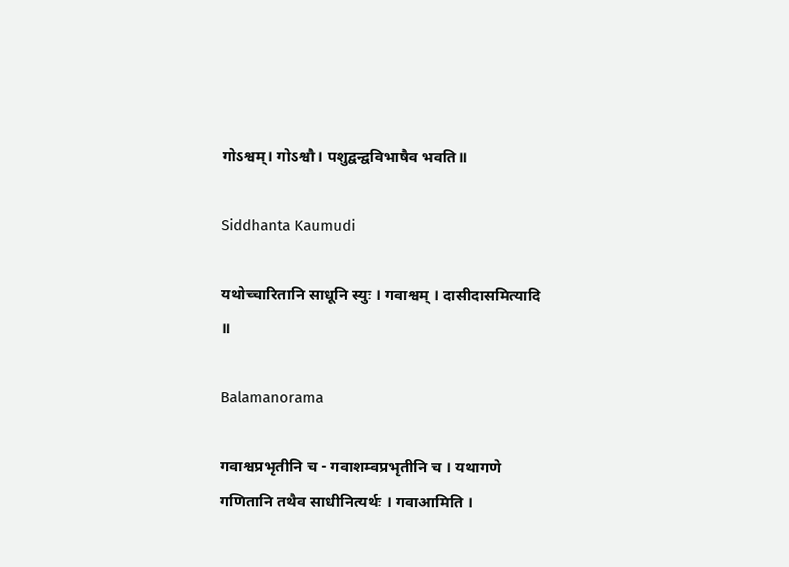गोऽश्वम्। गोऽश्वौ। पशुद्वन्द्वविभाषैव भवति॥

Siddhanta Kaumudi

यथोच्चारितानि साधूनि स्युः । गवाश्वम् । दासीदासमित्यादि ॥

Balamanorama

गवाश्वप्रभृतीनि च - गवाशम्वप्रभृतीनि च । यथागणे गणितानि तथैव साधीनित्यर्थः । गवाआमिति ।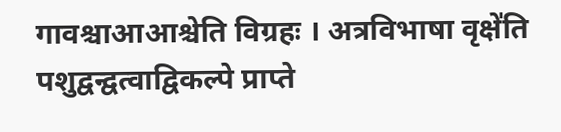गावश्चाआआश्चेति विग्रहः । अत्रविभाषा वृक्षे॑ति पशुद्वन्द्वत्वाद्विकल्पे प्राप्ते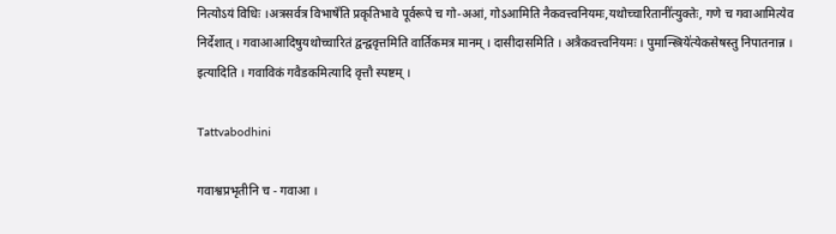नित्योऽयं विधिः ।अत्रसर्वत्र विभाषे॑ति प्रकृतिभावे पूर्वरूपे च गो-अआं, गोऽआमिति नैकवत्त्वनियमः,यथोच्चारितानी॑त्युक्तेः, गणे च गवाआमित्येव निर्देशात् । गवाआआदिषुयथोच्चारितं द्वन्द्ववृत्तमिति वार्तिकमत्र मानम् । दासीदासमिति । अत्रैकवत्त्वनियमः । पुमान्स्त्रिये॑त्येकसेषस्तु निपातनान्न । इत्यादिति । गवाविकं गवैडकमित्यादि वृत्तौ स्पष्टम् ।

Tattvabodhini

गवाश्वप्रभृतीनि च - गवाआ ।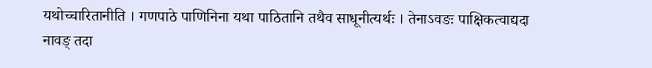यथोच्चारितानीति । गणपाठे पाणिनिना यथा पाठितानि तथैव साधूनीत्यर्थः । तेनाऽवङः पाक्षिकत्वाद्यदा नावङ् तदा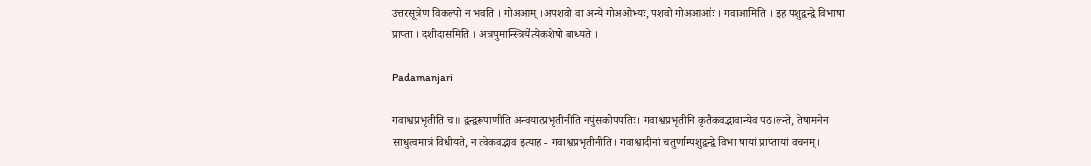उत्तरसूत्रेण विकल्पो न भवति । गोअआम् ।अपशवो वा अन्ये गोअओभ्यः, पशवो गोअआआः॑ । गवाआमिति । इह पशुद्वन्द्वे विभाषा प्राप्ता । दशीदासमिति । अत्रपुमान्स्त्रिये॑त्येकशेषो बाध्यते ।

Padamanjari

गवाश्वप्रभृतीति च॥ द्वन्द्वरूपाणीति अन्वयात्प्रभृतीनीति नपुंसकोपपतिः। गवाश्वप्रभृतीनि कृतैकवद्भावान्येव पठ।ल्न्ते, तेषामनेन साधुत्वमात्रं विधीयते, न त्वेकवद्भाव इत्याह - गवाश्वप्रभृतीनीति। गवाश्वादीनां चतुर्णाम्पशुद्वन्द्वे विभा षायां प्राप्तायां वचनम्।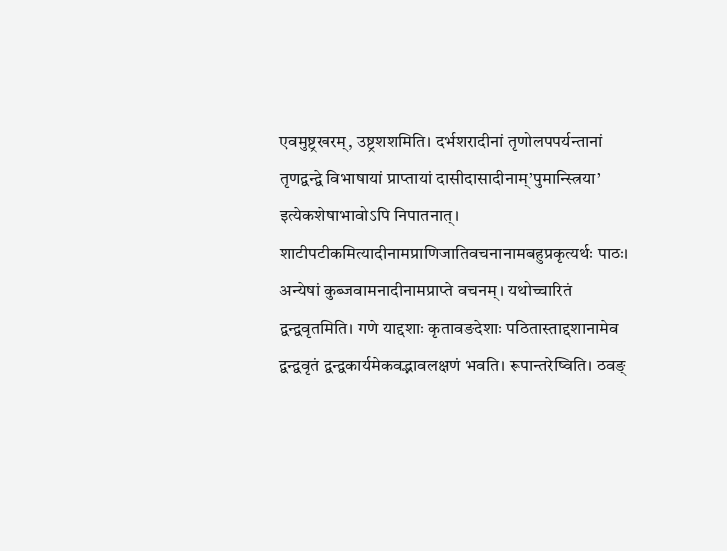एवमुष्ट्रखरम्, उष्ट्रशशमिति। दर्भशरादीनां तृणोलपपर्यन्तानां तृणद्वन्द्वे विभाषायां प्राप्तायां दासीदासादीनाम्’पुमान्स्त्रिया’ इत्येकशेषाभावोऽपि निपातनात्। शाटीपटीकमित्यादीनामप्राणिजातिवचनानामबहुप्रकृत्यर्थः पाठः। अन्येषां कुब्जवामनादीनामप्राप्ते वचनम्। यथोच्चारितं द्वन्द्ववृतमिति। गणे याद्दशाः कृतावङदेशाः पठितास्ताद्दशानामेव द्वन्द्ववृतं द्वन्द्वकार्यमेकवद्भावलक्षणं भवति। रूपान्तरेष्विति। ठवङ्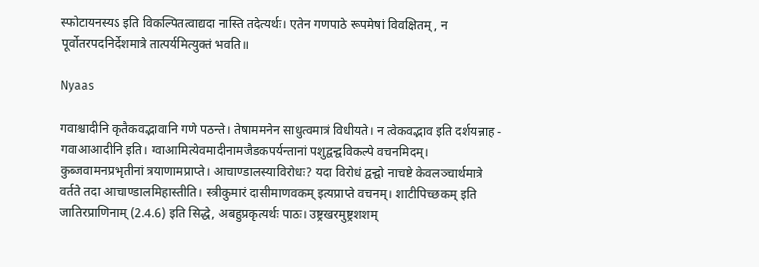स्फोटायनस्यऽ इति विकल्पितत्वाद्यदा नास्ति तदेत्यर्थः। एतेन गणपाठे रूपमेषां विवक्षितम्, न पूर्वोतरपदनिर्देशमात्रे तात्पर्यमित्युक्तं भवति॥

Nyaas

गवाश्चादीनि कृतैकवद्भावानि गणे पठन्ते। तेषाममनेन साधुत्वमात्रं विधीयते। न त्वेकवद्भाव इति दर्शयन्नाह - गवाआआदीनि इति। ग्वाआमित्येवमादीनामजैडकपर्यन्तानां पशुद्वन्द्वविकल्पे वचनमिदम्। कुब्जवामनप्रभृतीनां त्रयाणामप्राप्ते। आचाण्डालस्याविरोधः? यदा विरोधं द्वन्द्वो नाचष्टे केवलञ्चार्थमात्रे वर्तते तदा आचाण्डालमिहास्तीति। स्त्रीकुमारं दासीमाणवकम् इत्यप्राप्ते वचनम्। शाटीपिच्छकम् इति जातिरप्राणिनाम् (2.4.6) इति सिद्धे, अबहुप्रकृत्यर्थः पाठः। उष्ट्रखरमुष्ट्रशशम्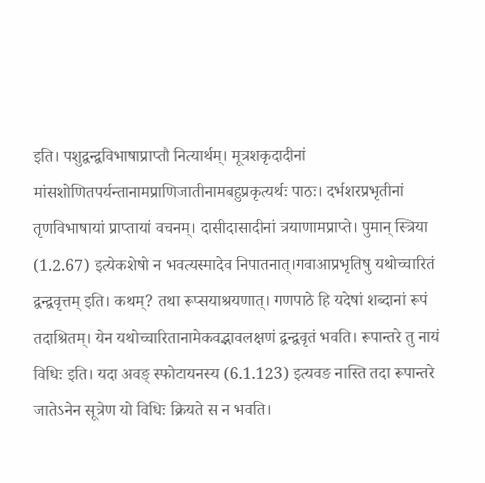इति। पशुद्वन्द्वविभाषाप्राप्तौ नित्यार्थम्। मूत्रशकृदादीनां मांसशोणितपर्यन्तानामप्राणिजातीनामबहुप्रकृत्यर्थः पाठः। दर्भशरप्रभृतीनां तृणविभाषायां प्राप्तायां वचनम्। दासीदासादीनां त्रयाणामप्राप्ते। पुमान् स्त्रिया (1.2.67) इत्येकशेषो न भवत्यस्मादेव निपातनात्।गवाआप्रभृतिषु यथोच्चारितं द्वन्द्ववृत्तम् इति। कथम्? तथा रूप्सयाश्रयणात्। गणपाठे हि यदेषां शब्दानां रूपं तदाश्रितम्। येन यथोच्चारितानामेकवद्भावलक्षणं द्वन्द्ववृतं भवति। रूपान्तरे तु नायं विधिः इति। यदा अवङ् स्फोटायनस्य (6.1.123) इत्यवङ नास्ति तदा रूपान्तरे जातेऽनेन सूत्रेण यो विधिः क्रियते स न भवति।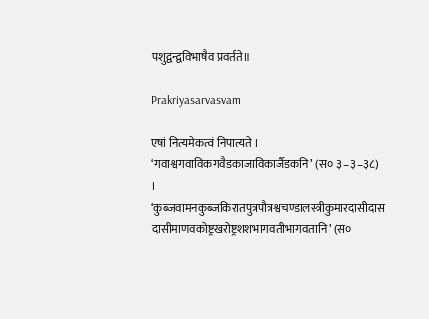पशुद्वन्द्वविभाषैव प्रवर्तते॥

Prakriyasarvasvam

एषां नित्यमेकत्वं निपात्यते । ‘गवाश्वगवाविकगवैडकाजाविकार्जैडकनि’ (स० ३–३–३८) । ‘कुब्जवामनकुब्जकिरातपुत्रपौत्रश्वचण्डालस्त्रीकुमारदासीदास दासीमाणवकोष्ट्रखरोष्ट्रशशभागवतीभागवतानि’ (स०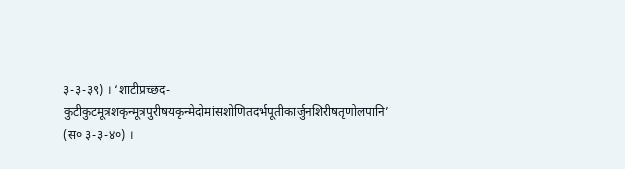३-३-३९) । ‘शाटीप्रच्छद- कुटीकुटमूत्रशकृन्मूत्रपुरीषयकृन्मेदोमांसशोणितदर्भपूतीकार्जुनशिरीषतृणोलपानि’ (स० ३-३-४०) ।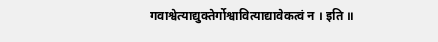गवाश्वेत्याद्युक्तेर्गोश्वावित्याद्यावेकत्वं न । इति ॥